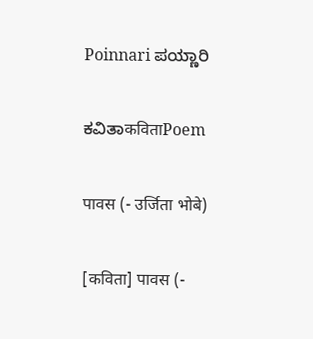Poinnari ಪಯ್ಣಾರಿ

ಕವಿತಾकविताPoem

पावस (- उर्जिता भोबे)

[कविता] पावस (-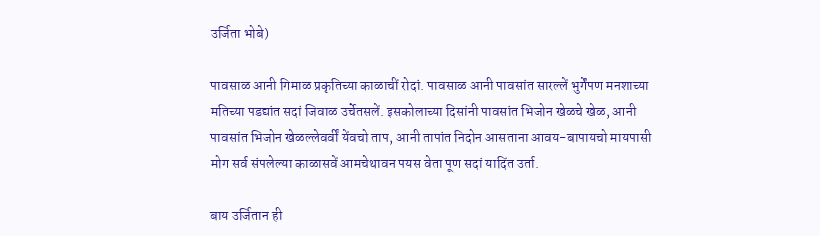उर्जिता भोबे)

पावसाळ आनी गिमाळ प्रकृतिच्या काळाचीं रोदां. पावसाळ आनी पावसांत सार‌ल्लें भुर्गेंपण मनशाच्या मतिच्या पडद्यांत सदां जिवाळ उर्चेतसलें. इसकोलाच्या दिसांनी पावसांत भिजोन खेळचे खेळ, आनी पावसांत भिजोन खेळ‌ल्लेवर्वीं येंवचो ताप, आनी तापांत निदोन आसताना आवय-बापायचो मायपासी मोग सर्व संपलेल्या काळासवें आमचेथावन पयस वेता पूण सदां यादिंत उर्ता.

बाय उर्जितान ही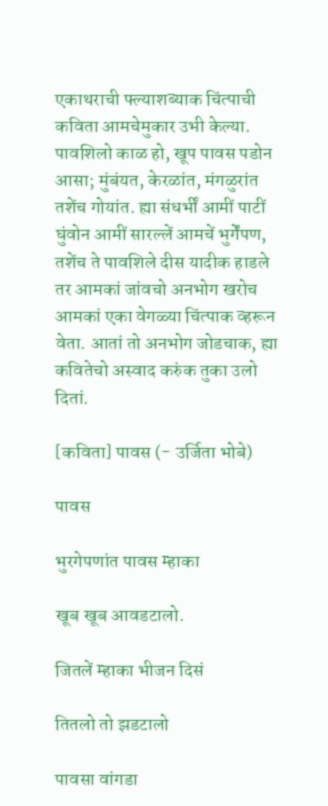एकाथराची फ्ल्याश‌ब्याक चिंत्पाची कविता आमचेमुकार उभी केल्या. पावशिलो काळ हो, खूप पावस पडोन आसा; मुंबंयत, केरळांत, मंगळुरांत तशेंच गोयांत. ह्या संधर्भीं आमीं पाटीं घुंवोन आमीं सार‌ल्लें आमचें भुर्गेंपण, तशेंच ते पावशिले दीस यादीक हाडले तर आमकां जांवचो अनभोग खरोच आमकां एका वेगळ्या चिंत्पाक व्हरून वेता. आतां तो अनभोग जोडचाक, ह्या कवितेचो अस्वाद करुंक तुका उलो दितां.

[कविता] पावस (- उर्जिता भोबे)

पावस

भुरगेपणांत पावस म्हाका

खूब खूब आवडटालो.

जितलें म्हाका भीजन दिसं

तितलो तो झडटालो

पावसा वांगडा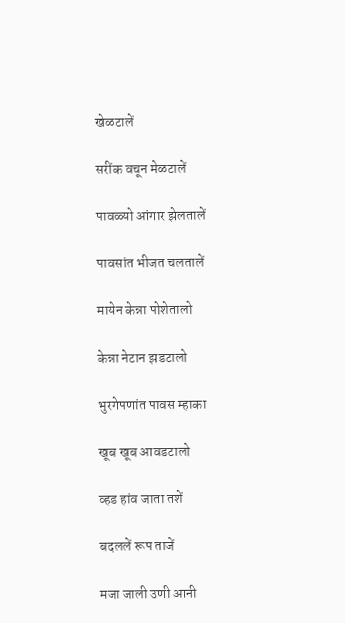खेळटालें

सरींक वचून मेळटालें

पावळ्यो आंगार झेलतालें

पावसांत भीजत चलतालें

मायेन केन्ना पोशेतालो

केन्ना नेटान झडटालो

भुरगेपणांत पावस म्हाका

खूब खूब आवडटालो

व्हड हांव जाता तशें

बदललें रूप ताजें

मजा जाली उणी आनी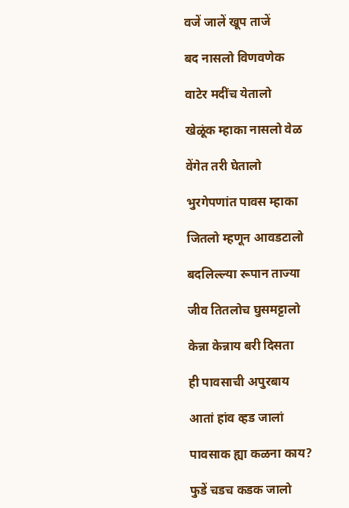वजें जालें खूप ताजें

बद नासलो विणवणेक

वाटेर मदींच येतालो

खेळूंक म्हाका नासलो वेळ

वेंगेत तरी घेतालो

भुरगेपणांत पावस म्हाका

जितलो म्हणून आवडटालो

बदलिल्ल्या रूपान ताज्या

जीव तितलोच घुसमट्टालो

केन्ना केन्नाय बरी दिसता

ही पावसाची अपुरबाय

आतां हांव व्हड जालां

पावसाक ह्या कळना काय?

फुडें चडच कडक जालो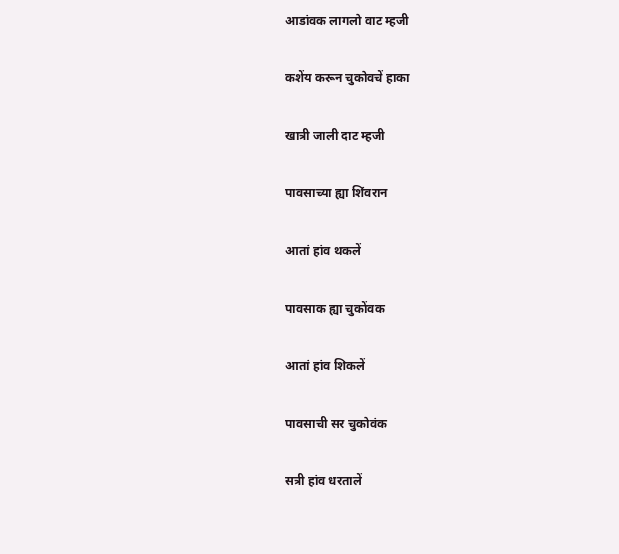आडांवक लागलो वाट म्हजी

कशेंय करून चुकोवचें हाका

खात्री जाली दाट म्हजी

पावसाच्या ह्या शिंवरान

आतां हांव थकलें

पावसाक ह्या चुकोंवक

आतां हांव शिकलें

पावसाची सर चुकोवंक

सत्री हांव धरतालें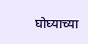घोघ्याच्या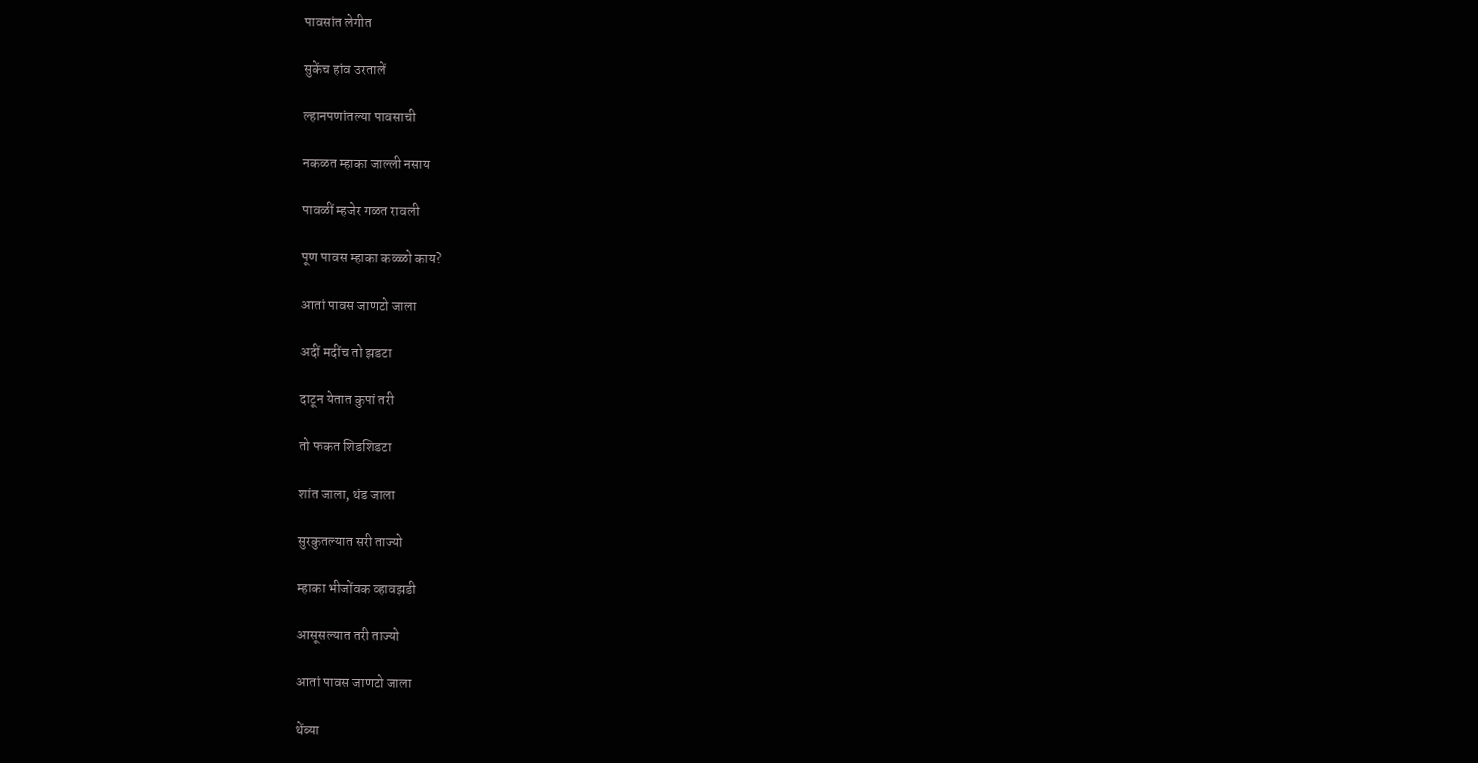पावसांत लेगीत

सुकेंच हांव उरतालें

ल्हानपणांतल्या पावसाची

नकळत म्हाका जाल्ली नसाय

पावळीं म्हजेर गळत रावली

पूण पावस म्हाका कळ्ळो काय?

आतां पावस जाणटो जाला

अदीं मदींच तो झडटा

दाटून येतात कुपां तरी

तो फकत शिडशिडटा

शांत जाला, थंड जाला

सुरकुतल्यात सरी ताज्यो

म्हाका भीजोंवक व्हावझडी

आसूसल्यात तरी ताज्यो

आतां पावस जाणटो जाला

थेंब्या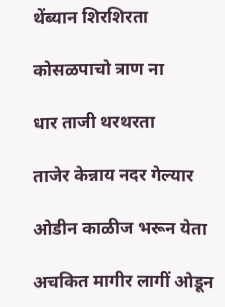थेंब्यान शिरशिरता

कोसळपाचो त्राण ना

धार ताजी थरथरता

ताजेर केन्नाय नदर गेल्यार

ओडीन काळीज भरून येता

अचकित मागीर लागीं ओडून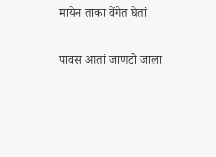मायेन ताका वेंगेत घेतां

पावस आतां जाणटो जाला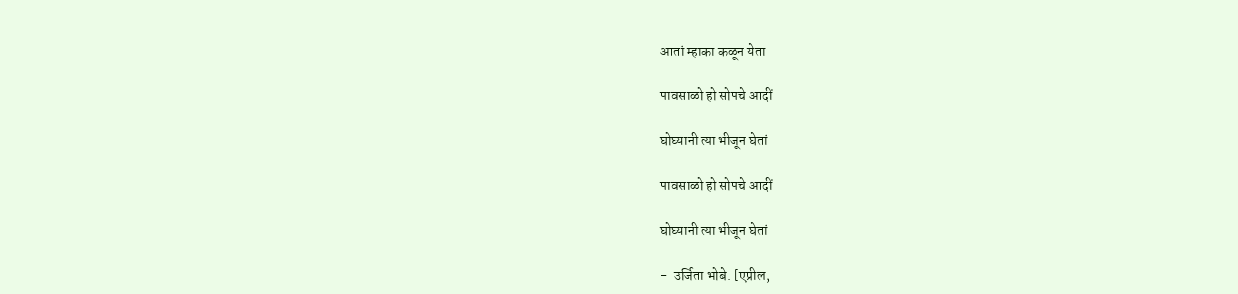आतां म्हाका कळून येता

पावसाळो हो सोपचे आदीं

घोघ्यानी त्या भीजून घेतां

पावसाळो हो सोपचे आदीं

घोघ्यानी त्या भीजून घेतां

-  उर्जिता भोबे. [एप्रील,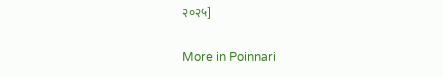२०२५]

More in Poinnari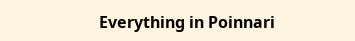Everything in Poinnari